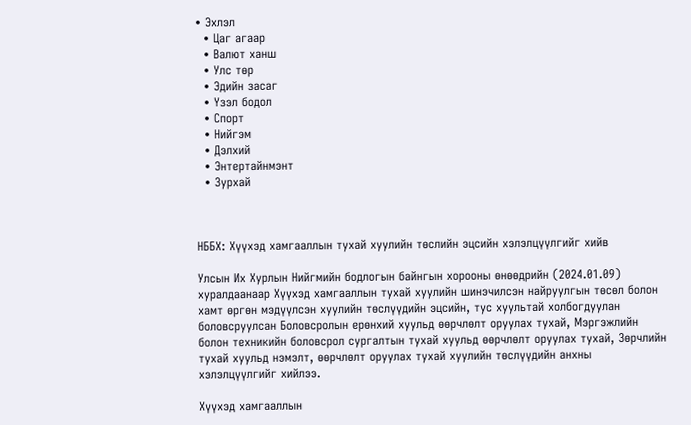• Эхлэл
  • Цаг агаар
  • Валют ханш
  • Улс төр
  • Эдийн засаг
  • Үзэл бодол
  • Спорт
  • Нийгэм
  • Дэлхий
  • Энтертайнмэнт
  • Зурхай



НББХ: Хүүхэд хамгааллын тухай хуулийн төслийн эцсийн хэлэлцүүлгийг хийв

Улсын Их Хурлын Нийгмийн бодлогын байнгын хорооны өнөөдрийн (2024.01.09) хуралдаанаар Хүүхэд хамгааллын тухай хуулийн шинэчилсэн найруулгын төсөл болон хамт өргөн мэдүүлсэн хуулийн төслүүдийн эцсийн, тус хуультай холбогдуулан боловсруулсан Боловсролын ерөнхий хуульд өөрчлөлт оруулах тухай, Мэргэжлийн болон техникийн боловсрол сургалтын тухай хуульд өөрчлөлт оруулах тухай, Зөрчлийн тухай хуульд нэмэлт, өөрчлөлт оруулах тухай хуулийн төслүүдийн анхны хэлэлцүүлгийг хийлээ.

Хүүхэд хамгааллын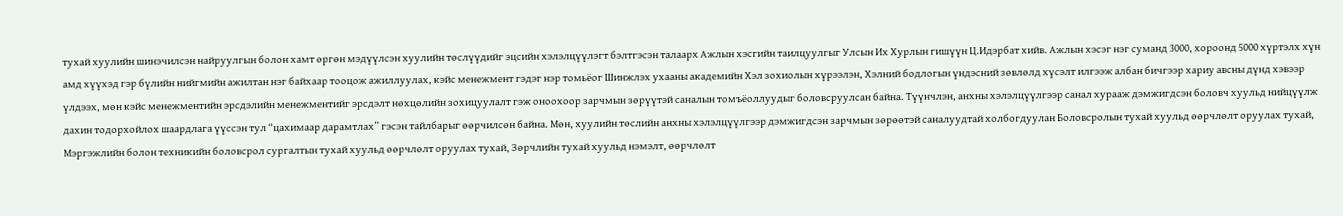тухай хуулийн шинэчилсэн найруулгын болон хамт өргөн мэдүүлсэн хуулийн төслүүдийг эцсийн хэлэлцүүлэгт бэлтгэсэн талаарх Ажлын хэсгийн таилцуулгыг Улсын Их Хурлын гишүүн Ц.Идэрбат хийв. Ажлын хэсэг нэг суманд 3000, хороонд 5000 хүртэлх хүн амд хүүхэд гэр бүлийн нийгмийн ажилтан нэг байхаар тооцож ажиллуулах, кэйс менежмент гэдэг нэр томьёог Шинжлэх ухааны академийн Хэл зохиолын хүрээлэн, Хэлний бодлогын үндэсний зөвлөлд хүсэлт илгээж албан бичгээр хариу авсны дүнд хэвээр үлдээх, мөн кэйс менежментийн эрсдэлийн менежментийг эрсдэлт нөхцөлийн зохицуулалт гэж оноохоор зарчмын зөрүүтэй саналын томъёоллуудыг боловсруулсан байна. Түүнчлэн, анхны хэлэлцүүлгээр санал хурааж дэмжигдсэн боловч хуульд нийцүүлж дахин тодорхойлох шаардлага үүссэн тул “цахимаар дарамтлах” гэсэн тайлбарыг өөрчилсөн байна. Мөн, хуулийн төслийн анхны хэлэлцүүлгээр дэмжигдсэн зарчмын зөрөөтэй саналуудтай холбогдуулан Боловсролын тухай хуульд өөрчлөлт оруулах тухай, Мэргэжлийн болон техникийн боловсрол сургалтын тухай хуульд өөрчлөлт оруулах тухай, Зөрчлийн тухай хуульд нэмэлт, өөрчлөлт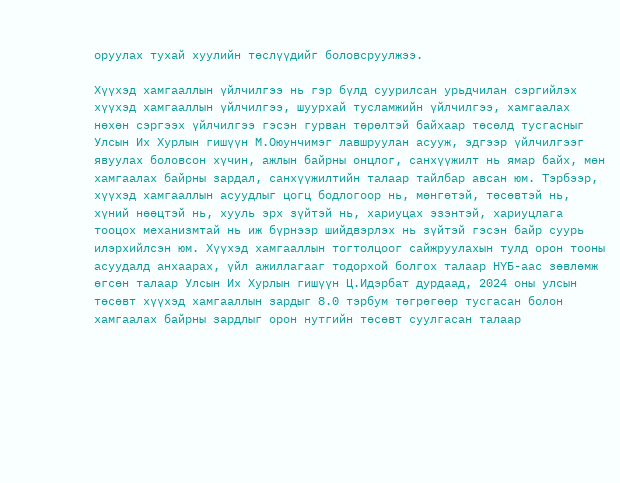оруулах тухай хуулийн төслүүдийг боловсруулжээ.

Хүүхэд хамгааллын үйлчилгээ нь гэр бүлд суурилсан урьдчилан сэргийлэх хүүхэд хамгааллын үйлчилгээ, шуурхай тусламжийн үйлчилгээ, хамгаалах нөхөн сэргээх үйлчилгээ гэсэн гурван төрөлтэй байхаар төсөлд тусгасныг Улсын Их Хурлын гишүүн М.Оюунчимэг лавшруулан асууж, эдгээр үйлчилгээг явуулах боловсон хүчин, ажлын байрны онцлог, санхүүжилт нь ямар байх, мөн хамгаалах байрны зардал, санхүүжилтийн талаар тайлбар авсан юм. Тэрбээр, хүүхэд хамгааллын асуудлыг цогц бодлогоор нь, мөнгөтэй, төсөвтэй нь, хүний нөөцтэй нь, хууль эрх зүйтэй нь, хариуцах эзэнтэй, хариуцлага тооцох механизмтай нь иж бүрнээр шийдвэрлэх нь зүйтэй гэсэн байр суурь илэрхийлсэн юм. Хүүхэд хамгааллын тогтолцоог сайжруулахын тулд орон тооны асуудалд анхаарах, үйл ажиллагааг тодорхой болгох талаар НҮБ-аас зөвлөмж өгсөн талаар Улсын Их Хурлын гишүүн Ц.Идэрбат дурдаад, 2024 оны улсын төсөвт хүүхэд хамгааллын зардыг 8.0 тэрбум төгрөгөөр тусгасан болон хамгаалах байрны зардлыг орон нутгийн төсөвт суулгасан талаар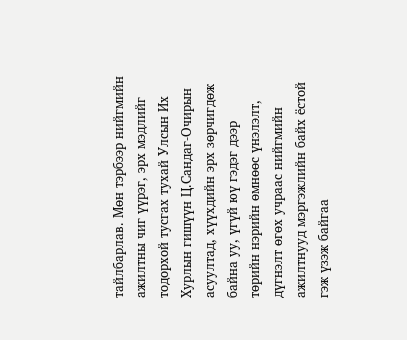тайлбарлав. Мөн тэрбээр нийгмийн ажилтны чиг үүрэг, эрх мэдлийг тодорхой тусгах тухай Улсын Их Хурлын гишүүн Ц.Сандаг-Очирын асуултад, хүүхдийн эрх зөрчигдөж байна уу, үгүй юү гэдэг дээр төрийн нэрийн өмнөөс үнэлэлт, дүгнэлт өгөх учраас нийгмийн ажилтнууд мэргэжлийн байх ёстой гэж үзэж байгаа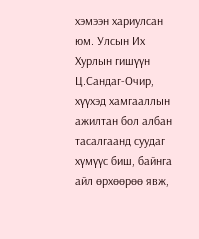хэмээн хариулсан юм. Улсын Их Хурлын гишүүн Ц.Сандаг-Очир, хүүхэд хамгааллын ажилтан бол албан тасалгаанд суудаг хүмүүс биш, байнга айл өрхөөрөө явж,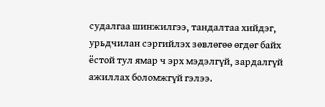судалгаа шинжилгээ, тандалтаа хийдэг, урьдчилан сэргийлэх зөвлөгөө өгдөг байх ёстой тул ямар ч эрх мэдэлгүй, зардалгүй ажиллах боломжгүй гэлээ.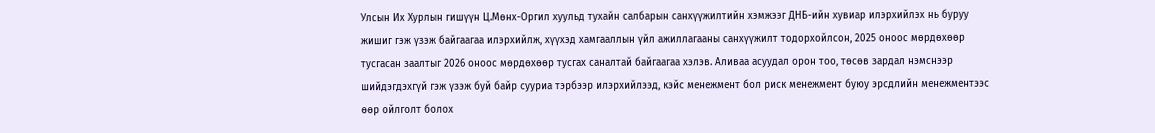Улсын Их Хурлын гишүүн Ц.Мөнх-Оргил хуульд тухайн салбарын санхүүжилтийн хэмжээг ДНБ-ийн хувиар илэрхийлэх нь буруу жишиг гэж үзэж байгаагаа илэрхийлж, хүүхэд хамгааллын үйл ажиллагааны санхүүжилт тодорхойлсон, 2025 оноос мөрдөхөөр тусгасан заалтыг 2026 оноос мөрдөхөөр тусгах саналтай байгаагаа хэлэв. Аливаа асуудал орон тоо, төсөв зардал нэмснээр шийдэгдэхгүй гэж үзэж буй байр сууриа тэрбээр илэрхийлээд, кэйс менежмент бол риск менежмент буюу эрсдлийн менежментээс өөр ойлголт болох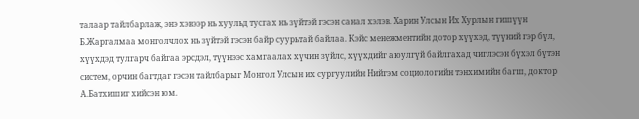талаар тайлбарлаж, энэ хэвээр нь хуульд тусгах нь зүйтэй гэсэн санал хэлэв. Харин Улсын Их Хурлын гишүүн Б.Жаргалмаа монголчлох нь зүйтэй гэсэн байр суурьтай байлаа. Кэйс менежментийн дотор хүүхэд, түүний гэр бүл, хүүхдэд тулгарч байгаа эрсдэл, түүнээс хамгаалах хүчин зүйлс, хүүхдийг аюулгүй байлгахад чиглэсэн бүхэл бүтэн систем, орчин багтдаг гэсэн тайлбарыг Монгол Улсын их сургуулийн Нийгэм социологийн тэнхимийн багш, доктор А.Батхишиг хийсэн юм.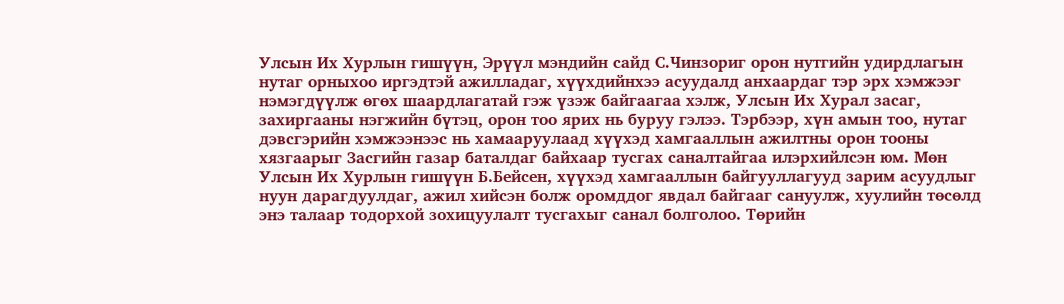Улсын Их Хурлын гишүүн, Эрүүл мэндийн сайд С.Чинзориг орон нутгийн удирдлагын нутаг орныхоо иргэдтэй ажилладаг, хүүхдийнхээ асуудалд анхаардаг тэр эрх хэмжээг нэмэгдүүлж өгөх шаардлагатай гэж үзэж байгаагаа хэлж, Улсын Их Хурал засаг, захиргааны нэгжийн бүтэц, орон тоо ярих нь буруу гэлээ. Тэрбээр, хүн амын тоо, нутаг дэвсгэрийн хэмжээнээс нь хамааруулаад хүүхэд хамгааллын ажилтны орон тооны хязгаарыг Засгийн газар баталдаг байхаар тусгах саналтайгаа илэрхийлсэн юм. Мөн Улсын Их Хурлын гишүүн Б.Бейсен, хүүхэд хамгааллын байгууллагууд зарим асуудлыг нуун дарагдуулдаг, ажил хийсэн болж оромддог явдал байгааг сануулж, хуулийн төсөлд энэ талаар тодорхой зохицуулалт тусгахыг санал болголоо. Төрийн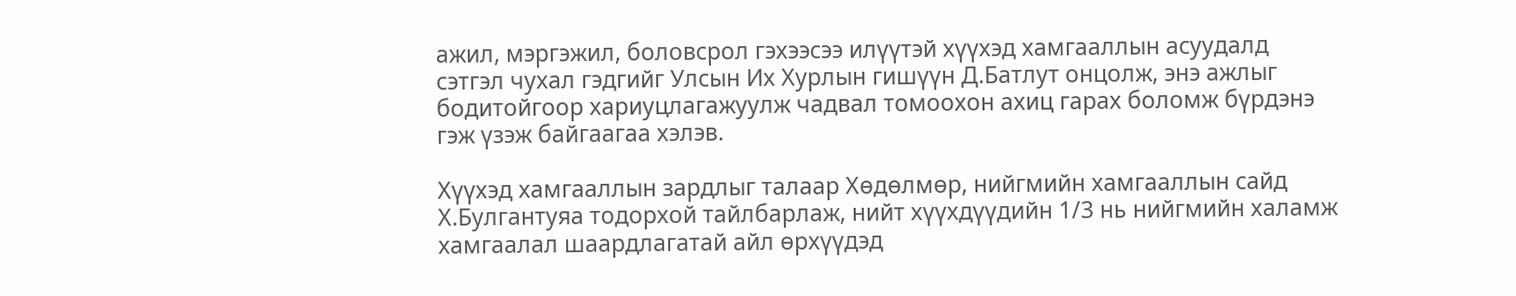ажил, мэргэжил, боловсрол гэхээсээ илүүтэй хүүхэд хамгааллын асуудалд сэтгэл чухал гэдгийг Улсын Их Хурлын гишүүн Д.Батлут онцолж, энэ ажлыг бодитойгоор хариуцлагажуулж чадвал томоохон ахиц гарах боломж бүрдэнэ гэж үзэж байгаагаа хэлэв.

Хүүхэд хамгааллын зардлыг талаар Хөдөлмөр, нийгмийн хамгааллын сайд Х.Булгантуяа тодорхой тайлбарлаж, нийт хүүхдүүдийн 1/3 нь нийгмийн халамж хамгаалал шаардлагатай айл өрхүүдэд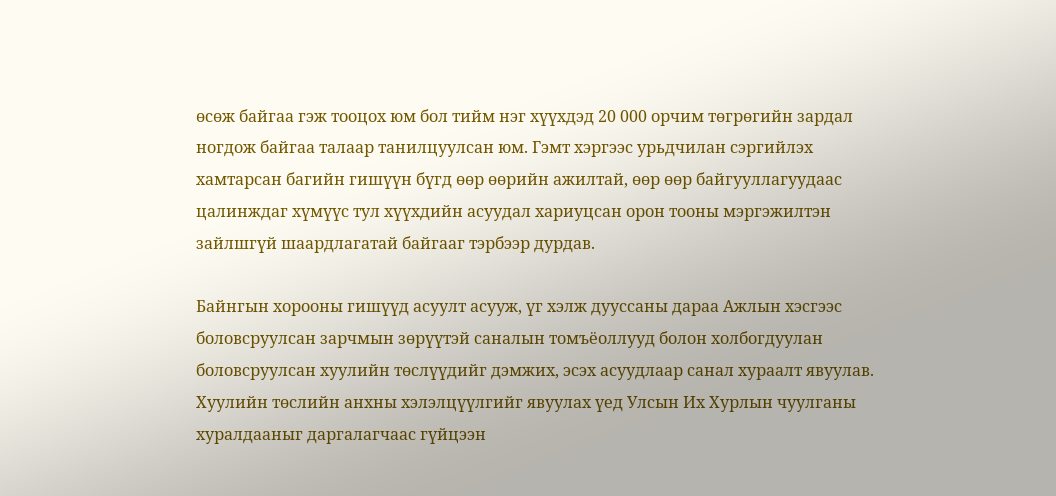өсөж байгаа гэж тооцох юм бол тийм нэг хүүхдэд 20 000 орчим төгрөгийн зардал ногдож байгаа талаар танилцуулсан юм. Гэмт хэргээс урьдчилан сэргийлэх хамтарсан багийн гишүүн бүгд өөр өөрийн ажилтай, өөр өөр байгууллагуудаас цалинждаг хүмүүс тул хүүхдийн асуудал хариуцсан орон тооны мэргэжилтэн зайлшгүй шаардлагатай байгааг тэрбээр дурдав.

Байнгын хорооны гишүүд асуулт асууж, үг хэлж дууссаны дараа Ажлын хэсгээс боловсруулсан зарчмын зөрүүтэй саналын томъёоллууд болон холбогдуулан боловсруулсан хуулийн төслүүдийг дэмжих, эсэх асуудлаар санал хураалт явуулав. Хуулийн төслийн анхны хэлэлцүүлгийг явуулах үед Улсын Их Хурлын чуулганы хуралдааныг даргалагчаас гүйцээн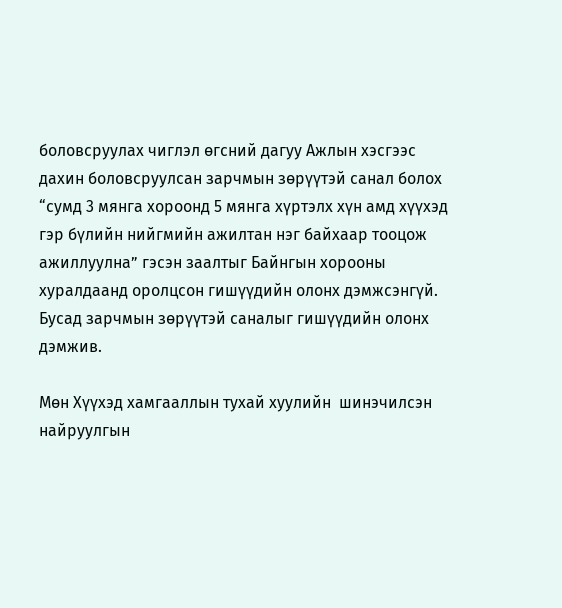боловсруулах чиглэл өгсний дагуу Ажлын хэсгээс дахин боловсруулсан зарчмын зөрүүтэй санал болох “сумд 3 мянга хороонд 5 мянга хүртэлх хүн амд хүүхэд гэр бүлийн нийгмийн ажилтан нэг байхаар тооцож ажиллуулна” гэсэн заалтыг Байнгын хорооны хуралдаанд оролцсон гишүүдийн олонх дэмжсэнгүй. Бусад зарчмын зөрүүтэй саналыг гишүүдийн олонх дэмжив.

Мөн Хүүхэд хамгааллын тухай хуулийн  шинэчилсэн найруулгын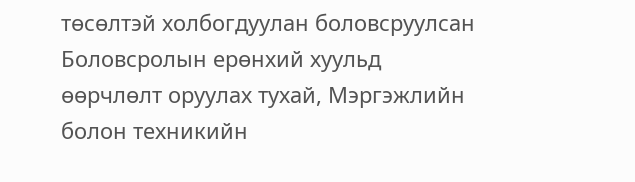төсөлтэй холбогдуулан боловсруулсан Боловсролын ерөнхий хуульд өөрчлөлт оруулах тухай, Мэргэжлийн болон техникийн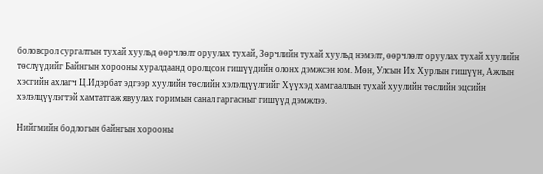боловсрол сургалтын тухай хуульд өөрчлөлт оруулах тухай, Зөрчлийн тухай хуульд нэмэлт, өөрчлөлт оруулах тухай хуулийн төслүүдийг Байнгын хорооны хуралдаанд оролцсон гишүүдийн олонх дэмжсэн юм. Мөн, Улсын Их Хурлын гишүүн, Ажлын хэсгийн ахлагч Ц.Идэрбат эдгээр хуулийн төслийн хэлэлцүүлгийг Хүүхэд хамгааллын тухай хуулийн төслийн эцсийн хэлэлцүүлэгтэй хамтатгаж явуулах горимын санал гаргасныг гишүүд дэмжлээ.

Нийгмийн бодлогын байнгын хорооны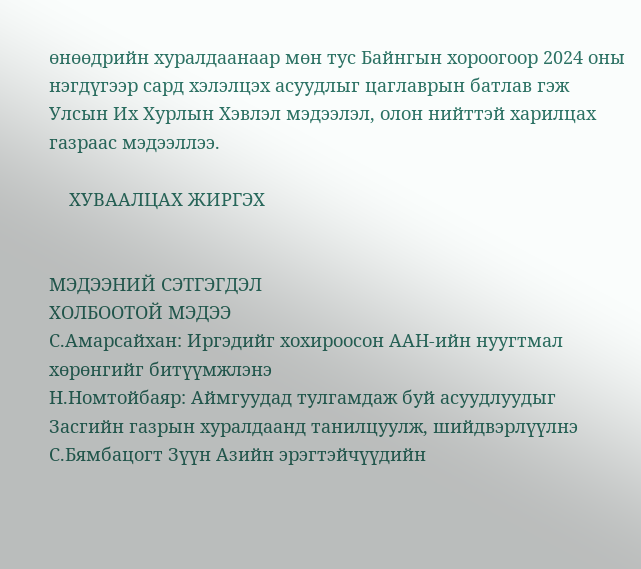өнөөдрийн хуралдаанаар мөн тус Байнгын хороогоор 2024 оны нэгдүгээр сард хэлэлцэх асуудлыг цаглаврын батлав гэж Улсын Их Хурлын Хэвлэл мэдээлэл, олон нийттэй харилцах газраас мэдээллээ.

    ХУВААЛЦАХ ЖИРГЭХ


МЭДЭЭНИЙ СЭТГЭГДЭЛ
ХОЛБООТОЙ МЭДЭЭ
С.Амарсайхан: Иргэдийг хохироосон ААН-ийн нуугтмал хөрөнгийг битүүмжлэнэ
Н.Номтойбаяр: Аймгуудад тулгамдаж буй асуудлуудыг Засгийн газрын хуралдаанд танилцуулж, шийдвэрлүүлнэ
С.Бямбацогт Зүүн Азийн эрэгтэйчүүдийн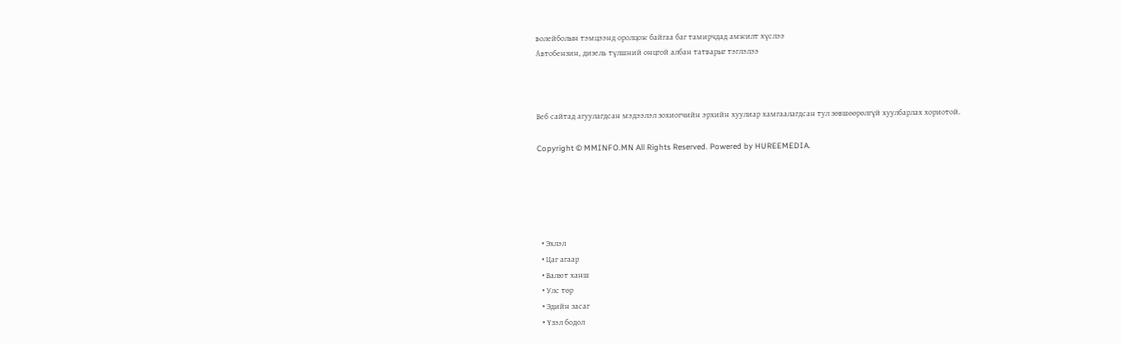волейболын тэмцээнд оролцож байгаа баг тамирчдад амжилт хүслээ
Автобензин, дизель түлшний онцгой албан татварыг тэглэлээ



Веб сайтад агуулагдсан мэдээлэл зохиогчийн эрхийн хуулиар хамгаалагдсан тул зөвшөөрөлгүй хуулбарлах хориотой.

Copyright © MMINFO.MN All Rights Reserved. Powered by HUREEMEDIA.





  • Эхлэл
  • Цаг агаар
  • Валют ханш
  • Улс төр
  • Эдийн засаг
  • Үзэл бодол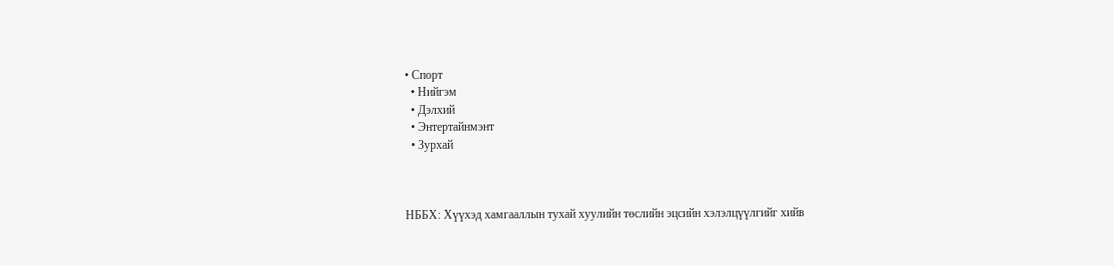• Спорт
  • Нийгэм
  • Дэлхий
  • Энтертайнмэнт
  • Зурхай



НББХ: Хүүхэд хамгааллын тухай хуулийн төслийн эцсийн хэлэлцүүлгийг хийв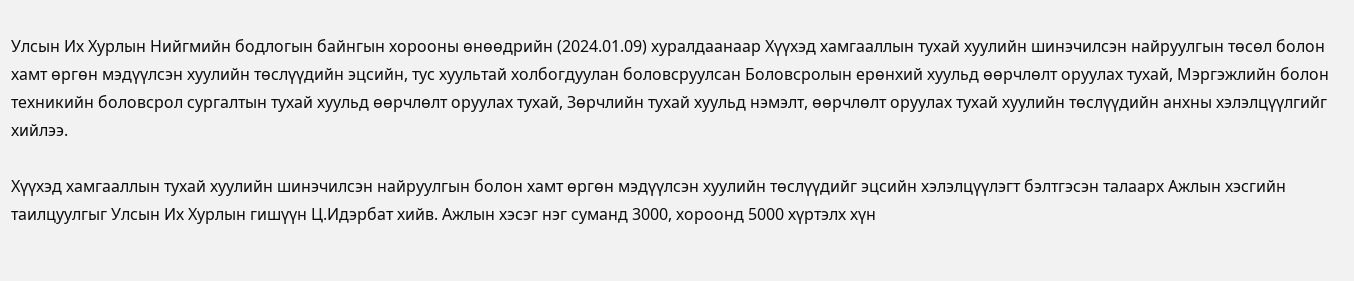Улсын Их Хурлын Нийгмийн бодлогын байнгын хорооны өнөөдрийн (2024.01.09) хуралдаанаар Хүүхэд хамгааллын тухай хуулийн шинэчилсэн найруулгын төсөл болон хамт өргөн мэдүүлсэн хуулийн төслүүдийн эцсийн, тус хуультай холбогдуулан боловсруулсан Боловсролын ерөнхий хуульд өөрчлөлт оруулах тухай, Мэргэжлийн болон техникийн боловсрол сургалтын тухай хуульд өөрчлөлт оруулах тухай, Зөрчлийн тухай хуульд нэмэлт, өөрчлөлт оруулах тухай хуулийн төслүүдийн анхны хэлэлцүүлгийг хийлээ.

Хүүхэд хамгааллын тухай хуулийн шинэчилсэн найруулгын болон хамт өргөн мэдүүлсэн хуулийн төслүүдийг эцсийн хэлэлцүүлэгт бэлтгэсэн талаарх Ажлын хэсгийн таилцуулгыг Улсын Их Хурлын гишүүн Ц.Идэрбат хийв. Ажлын хэсэг нэг суманд 3000, хороонд 5000 хүртэлх хүн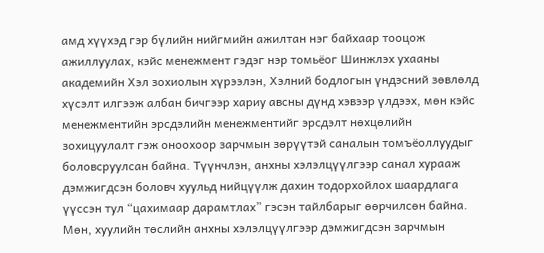амд хүүхэд гэр бүлийн нийгмийн ажилтан нэг байхаар тооцож ажиллуулах, кэйс менежмент гэдэг нэр томьёог Шинжлэх ухааны академийн Хэл зохиолын хүрээлэн, Хэлний бодлогын үндэсний зөвлөлд хүсэлт илгээж албан бичгээр хариу авсны дүнд хэвээр үлдээх, мөн кэйс менежментийн эрсдэлийн менежментийг эрсдэлт нөхцөлийн зохицуулалт гэж оноохоор зарчмын зөрүүтэй саналын томъёоллуудыг боловсруулсан байна. Түүнчлэн, анхны хэлэлцүүлгээр санал хурааж дэмжигдсэн боловч хуульд нийцүүлж дахин тодорхойлох шаардлага үүссэн тул “цахимаар дарамтлах” гэсэн тайлбарыг өөрчилсөн байна. Мөн, хуулийн төслийн анхны хэлэлцүүлгээр дэмжигдсэн зарчмын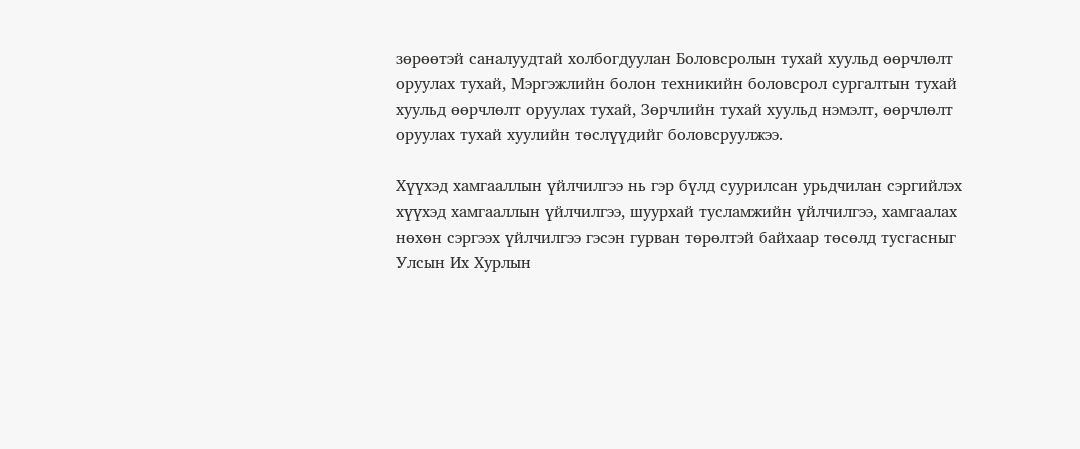зөрөөтэй саналуудтай холбогдуулан Боловсролын тухай хуульд өөрчлөлт оруулах тухай, Мэргэжлийн болон техникийн боловсрол сургалтын тухай хуульд өөрчлөлт оруулах тухай, Зөрчлийн тухай хуульд нэмэлт, өөрчлөлт оруулах тухай хуулийн төслүүдийг боловсруулжээ.

Хүүхэд хамгааллын үйлчилгээ нь гэр бүлд суурилсан урьдчилан сэргийлэх хүүхэд хамгааллын үйлчилгээ, шуурхай тусламжийн үйлчилгээ, хамгаалах нөхөн сэргээх үйлчилгээ гэсэн гурван төрөлтэй байхаар төсөлд тусгасныг Улсын Их Хурлын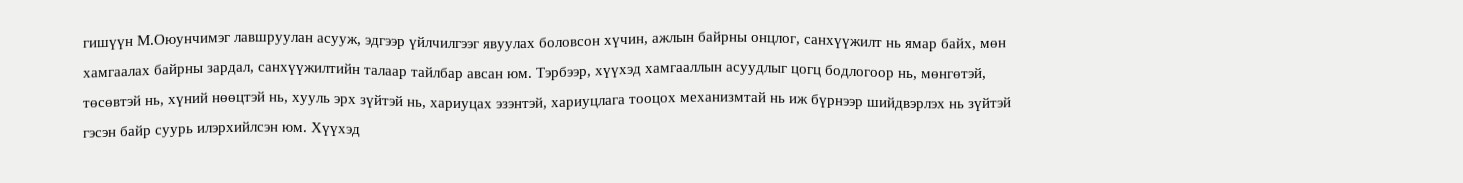гишүүн М.Оюунчимэг лавшруулан асууж, эдгээр үйлчилгээг явуулах боловсон хүчин, ажлын байрны онцлог, санхүүжилт нь ямар байх, мөн хамгаалах байрны зардал, санхүүжилтийн талаар тайлбар авсан юм. Тэрбээр, хүүхэд хамгааллын асуудлыг цогц бодлогоор нь, мөнгөтэй, төсөвтэй нь, хүний нөөцтэй нь, хууль эрх зүйтэй нь, хариуцах эзэнтэй, хариуцлага тооцох механизмтай нь иж бүрнээр шийдвэрлэх нь зүйтэй гэсэн байр суурь илэрхийлсэн юм. Хүүхэд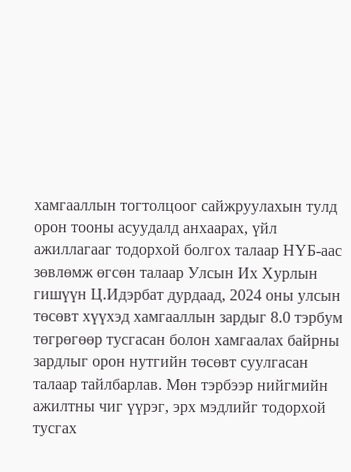хамгааллын тогтолцоог сайжруулахын тулд орон тооны асуудалд анхаарах, үйл ажиллагааг тодорхой болгох талаар НҮБ-аас зөвлөмж өгсөн талаар Улсын Их Хурлын гишүүн Ц.Идэрбат дурдаад, 2024 оны улсын төсөвт хүүхэд хамгааллын зардыг 8.0 тэрбум төгрөгөөр тусгасан болон хамгаалах байрны зардлыг орон нутгийн төсөвт суулгасан талаар тайлбарлав. Мөн тэрбээр нийгмийн ажилтны чиг үүрэг, эрх мэдлийг тодорхой тусгах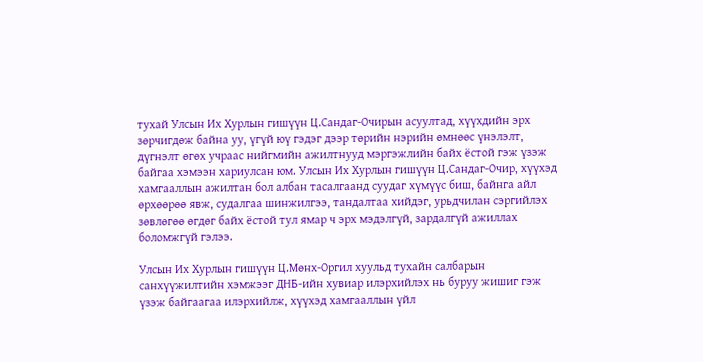тухай Улсын Их Хурлын гишүүн Ц.Сандаг-Очирын асуултад, хүүхдийн эрх зөрчигдөж байна уу, үгүй юү гэдэг дээр төрийн нэрийн өмнөөс үнэлэлт, дүгнэлт өгөх учраас нийгмийн ажилтнууд мэргэжлийн байх ёстой гэж үзэж байгаа хэмээн хариулсан юм. Улсын Их Хурлын гишүүн Ц.Сандаг-Очир, хүүхэд хамгааллын ажилтан бол албан тасалгаанд суудаг хүмүүс биш, байнга айл өрхөөрөө явж, судалгаа шинжилгээ, тандалтаа хийдэг, урьдчилан сэргийлэх зөвлөгөө өгдөг байх ёстой тул ямар ч эрх мэдэлгүй, зардалгүй ажиллах боломжгүй гэлээ.

Улсын Их Хурлын гишүүн Ц.Мөнх-Оргил хуульд тухайн салбарын санхүүжилтийн хэмжээг ДНБ-ийн хувиар илэрхийлэх нь буруу жишиг гэж үзэж байгаагаа илэрхийлж, хүүхэд хамгааллын үйл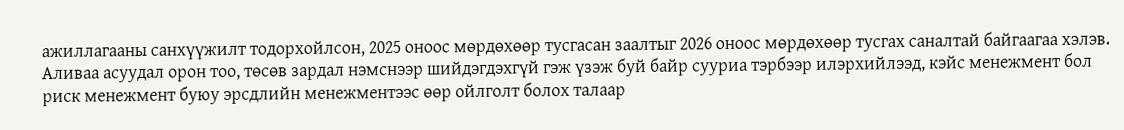ажиллагааны санхүүжилт тодорхойлсон, 2025 оноос мөрдөхөөр тусгасан заалтыг 2026 оноос мөрдөхөөр тусгах саналтай байгаагаа хэлэв. Аливаа асуудал орон тоо, төсөв зардал нэмснээр шийдэгдэхгүй гэж үзэж буй байр сууриа тэрбээр илэрхийлээд, кэйс менежмент бол риск менежмент буюу эрсдлийн менежментээс өөр ойлголт болох талаар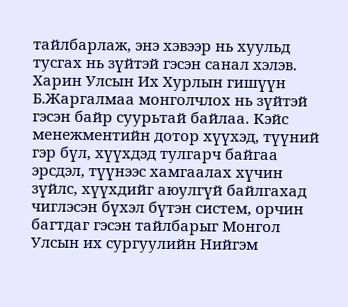тайлбарлаж, энэ хэвээр нь хуульд тусгах нь зүйтэй гэсэн санал хэлэв. Харин Улсын Их Хурлын гишүүн Б.Жаргалмаа монголчлох нь зүйтэй гэсэн байр суурьтай байлаа. Кэйс менежментийн дотор хүүхэд, түүний гэр бүл, хүүхдэд тулгарч байгаа эрсдэл, түүнээс хамгаалах хүчин зүйлс, хүүхдийг аюулгүй байлгахад чиглэсэн бүхэл бүтэн систем, орчин багтдаг гэсэн тайлбарыг Монгол Улсын их сургуулийн Нийгэм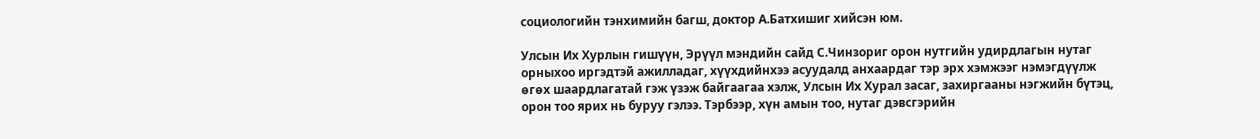социологийн тэнхимийн багш, доктор А.Батхишиг хийсэн юм.

Улсын Их Хурлын гишүүн, Эрүүл мэндийн сайд С.Чинзориг орон нутгийн удирдлагын нутаг орныхоо иргэдтэй ажилладаг, хүүхдийнхээ асуудалд анхаардаг тэр эрх хэмжээг нэмэгдүүлж өгөх шаардлагатай гэж үзэж байгаагаа хэлж, Улсын Их Хурал засаг, захиргааны нэгжийн бүтэц, орон тоо ярих нь буруу гэлээ. Тэрбээр, хүн амын тоо, нутаг дэвсгэрийн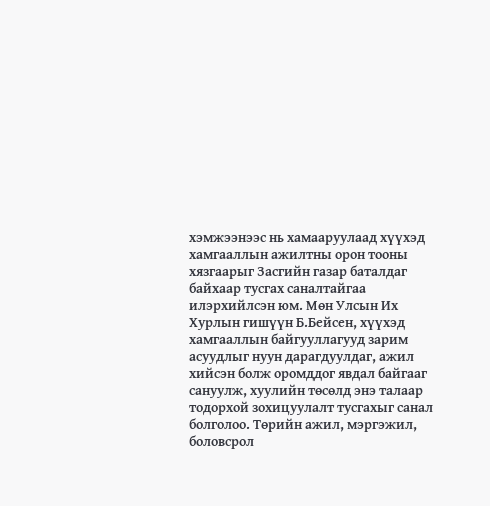хэмжээнээс нь хамааруулаад хүүхэд хамгааллын ажилтны орон тооны хязгаарыг Засгийн газар баталдаг байхаар тусгах саналтайгаа илэрхийлсэн юм. Мөн Улсын Их Хурлын гишүүн Б.Бейсен, хүүхэд хамгааллын байгууллагууд зарим асуудлыг нуун дарагдуулдаг, ажил хийсэн болж оромддог явдал байгааг сануулж, хуулийн төсөлд энэ талаар тодорхой зохицуулалт тусгахыг санал болголоо. Төрийн ажил, мэргэжил, боловсрол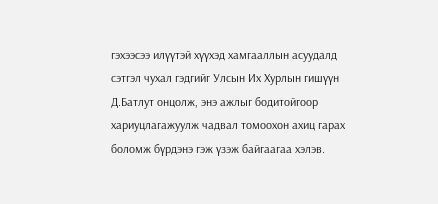гэхээсээ илүүтэй хүүхэд хамгааллын асуудалд сэтгэл чухал гэдгийг Улсын Их Хурлын гишүүн Д.Батлут онцолж, энэ ажлыг бодитойгоор хариуцлагажуулж чадвал томоохон ахиц гарах боломж бүрдэнэ гэж үзэж байгаагаа хэлэв.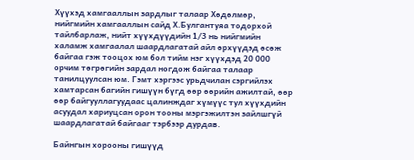Хүүхэд хамгааллын зардлыг талаар Хөдөлмөр, нийгмийн хамгааллын сайд Х.Булгантуяа тодорхой тайлбарлаж, нийт хүүхдүүдийн 1/3 нь нийгмийн халамж хамгаалал шаардлагатай айл өрхүүдэд өсөж байгаа гэж тооцох юм бол тийм нэг хүүхдэд 20 000 орчим төгрөгийн зардал ногдож байгаа талаар танилцуулсан юм. Гэмт хэргээс урьдчилан сэргийлэх хамтарсан багийн гишүүн бүгд өөр өөрийн ажилтай, өөр өөр байгууллагуудаас цалинждаг хүмүүс тул хүүхдийн асуудал хариуцсан орон тооны мэргэжилтэн зайлшгүй шаардлагатай байгааг тэрбээр дурдав.

Байнгын хорооны гишүүд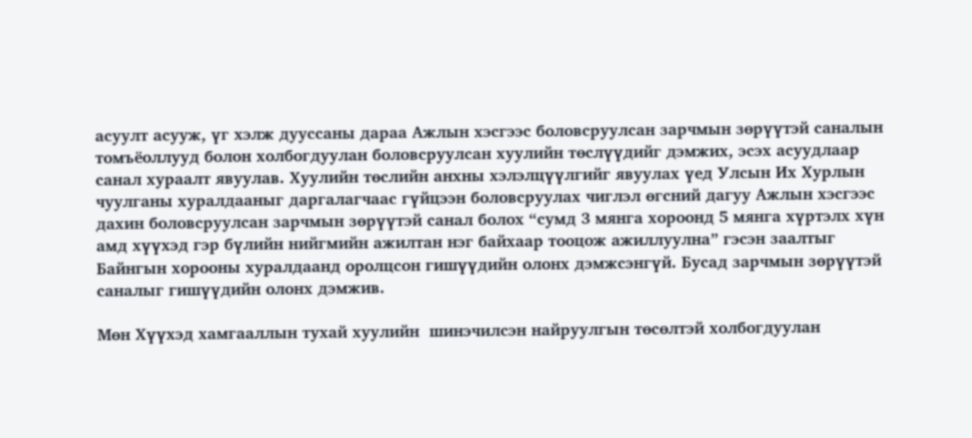асуулт асууж, үг хэлж дууссаны дараа Ажлын хэсгээс боловсруулсан зарчмын зөрүүтэй саналын томъёоллууд болон холбогдуулан боловсруулсан хуулийн төслүүдийг дэмжих, эсэх асуудлаар санал хураалт явуулав. Хуулийн төслийн анхны хэлэлцүүлгийг явуулах үед Улсын Их Хурлын чуулганы хуралдааныг даргалагчаас гүйцээн боловсруулах чиглэл өгсний дагуу Ажлын хэсгээс дахин боловсруулсан зарчмын зөрүүтэй санал болох “сумд 3 мянга хороонд 5 мянга хүртэлх хүн амд хүүхэд гэр бүлийн нийгмийн ажилтан нэг байхаар тооцож ажиллуулна” гэсэн заалтыг Байнгын хорооны хуралдаанд оролцсон гишүүдийн олонх дэмжсэнгүй. Бусад зарчмын зөрүүтэй саналыг гишүүдийн олонх дэмжив.

Мөн Хүүхэд хамгааллын тухай хуулийн  шинэчилсэн найруулгын төсөлтэй холбогдуулан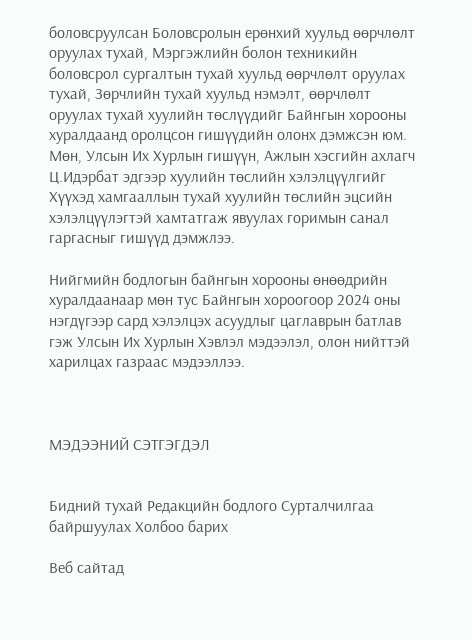боловсруулсан Боловсролын ерөнхий хуульд өөрчлөлт оруулах тухай, Мэргэжлийн болон техникийн боловсрол сургалтын тухай хуульд өөрчлөлт оруулах тухай, Зөрчлийн тухай хуульд нэмэлт, өөрчлөлт оруулах тухай хуулийн төслүүдийг Байнгын хорооны хуралдаанд оролцсон гишүүдийн олонх дэмжсэн юм. Мөн, Улсын Их Хурлын гишүүн, Ажлын хэсгийн ахлагч Ц.Идэрбат эдгээр хуулийн төслийн хэлэлцүүлгийг Хүүхэд хамгааллын тухай хуулийн төслийн эцсийн хэлэлцүүлэгтэй хамтатгаж явуулах горимын санал гаргасныг гишүүд дэмжлээ.

Нийгмийн бодлогын байнгын хорооны өнөөдрийн хуралдаанаар мөн тус Байнгын хороогоор 2024 оны нэгдүгээр сард хэлэлцэх асуудлыг цаглаврын батлав гэж Улсын Их Хурлын Хэвлэл мэдээлэл, олон нийттэй харилцах газраас мэдээллээ.



МЭДЭЭНИЙ СЭТГЭГДЭЛ


Бидний тухай Редакцийн бодлого Сурталчилгаа байршуулах Холбоо барих

Веб сайтад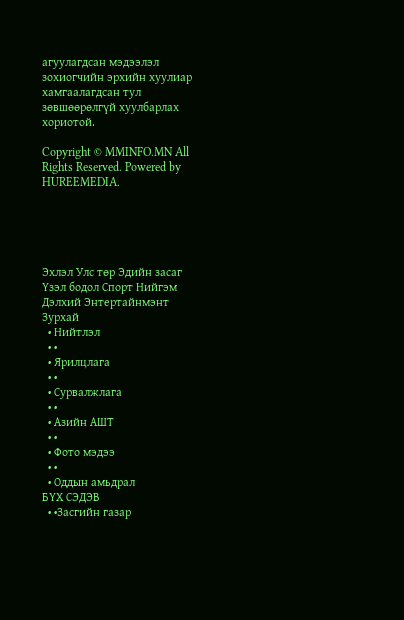агуулагдсан мэдээлэл зохиогчийн эрхийн хуулиар хамгаалагдсан тул зөвшөөрөлгүй хуулбарлах хориотой.

Copyright © MMINFO.MN All Rights Reserved. Powered by HUREEMEDIA.





Эхлэл Улс төр Эдийн засаг Үзэл бодол Спорт Нийгэм Дэлхий Энтертайнмэнт Зурхай
  • Нийтлэл
  • •
  • Ярилцлага
  • •
  • Сурвалжлага
  • •
  • Азийн АШТ
  • •
  • Фото мэдээ
  • •
  • Оддын амьдрал
БҮХ СЭДЭВ
  • •Засгийн газар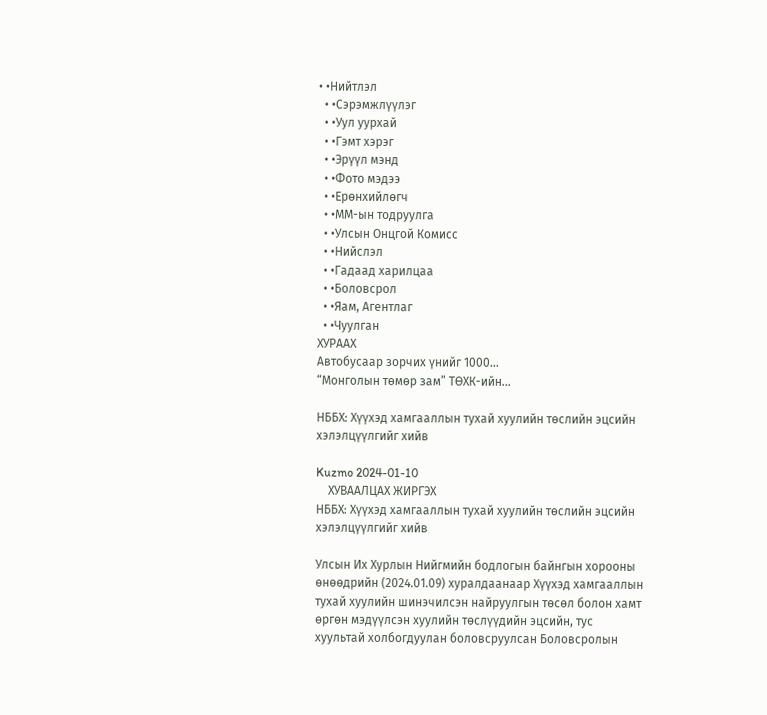• •Нийтлэл
  • •Сэрэмжлүүлэг
  • •Уул уурхай
  • •Гэмт хэрэг
  • •Эрүүл мэнд
  • •Фото мэдээ
  • •Ерөнхийлөгч
  • •ММ-ын тодруулга
  • •Улсын Онцгой Комисс
  • •Нийслэл
  • •Гадаад харилцаа
  • •Боловсрол
  • •Яам, Агентлаг
  • •Чуулган
ХУРААХ
Автобусаар зорчих үнийг 1000...
“Монголын төмөр зам” ТӨХК-ийн...

НББХ: Хүүхэд хамгааллын тухай хуулийн төслийн эцсийн хэлэлцүүлгийг хийв

Kuzmo 2024-01-10
    ХУВААЛЦАХ ЖИРГЭХ
НББХ: Хүүхэд хамгааллын тухай хуулийн төслийн эцсийн хэлэлцүүлгийг хийв

Улсын Их Хурлын Нийгмийн бодлогын байнгын хорооны өнөөдрийн (2024.01.09) хуралдаанаар Хүүхэд хамгааллын тухай хуулийн шинэчилсэн найруулгын төсөл болон хамт өргөн мэдүүлсэн хуулийн төслүүдийн эцсийн, тус хуультай холбогдуулан боловсруулсан Боловсролын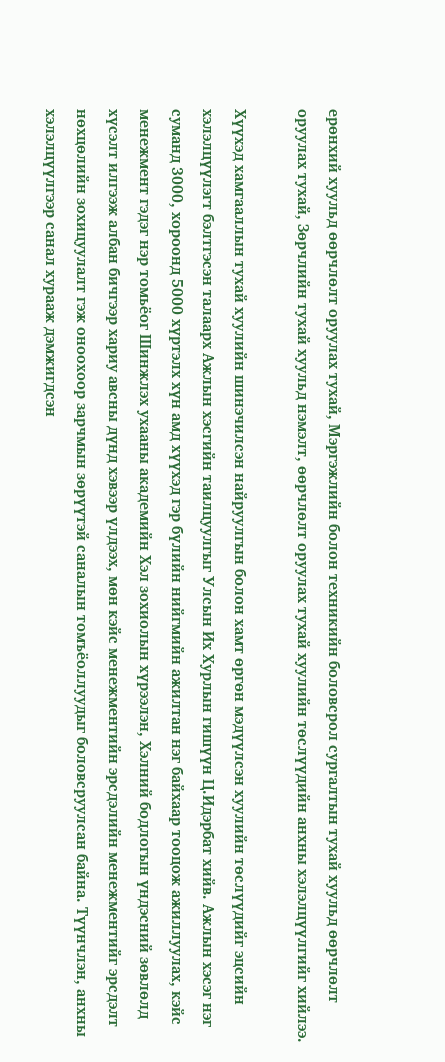ерөнхий хуульд өөрчлөлт оруулах тухай, Мэргэжлийн болон техникийн боловсрол сургалтын тухай хуульд өөрчлөлт оруулах тухай, Зөрчлийн тухай хуульд нэмэлт, өөрчлөлт оруулах тухай хуулийн төслүүдийн анхны хэлэлцүүлгийг хийлээ.

Хүүхэд хамгааллын тухай хуулийн шинэчилсэн найруулгын болон хамт өргөн мэдүүлсэн хуулийн төслүүдийг эцсийн хэлэлцүүлэгт бэлтгэсэн талаарх Ажлын хэсгийн таилцуулгыг Улсын Их Хурлын гишүүн Ц.Идэрбат хийв. Ажлын хэсэг нэг суманд 3000, хороонд 5000 хүртэлх хүн амд хүүхэд гэр бүлийн нийгмийн ажилтан нэг байхаар тооцож ажиллуулах, кэйс менежмент гэдэг нэр томьёог Шинжлэх ухааны академийн Хэл зохиолын хүрээлэн, Хэлний бодлогын үндэсний зөвлөлд хүсэлт илгээж албан бичгээр хариу авсны дүнд хэвээр үлдээх, мөн кэйс менежментийн эрсдэлийн менежментийг эрсдэлт нөхцөлийн зохицуулалт гэж оноохоор зарчмын зөрүүтэй саналын томъёоллуудыг боловсруулсан байна. Түүнчлэн, анхны хэлэлцүүлгээр санал хурааж дэмжигдсэн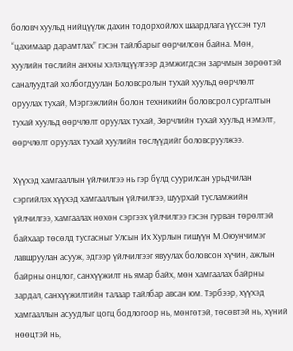боловч хуульд нийцүүлж дахин тодорхойлох шаардлага үүссэн тул “цахимаар дарамтлах” гэсэн тайлбарыг өөрчилсөн байна. Мөн, хуулийн төслийн анхны хэлэлцүүлгээр дэмжигдсэн зарчмын зөрөөтэй саналуудтай холбогдуулан Боловсролын тухай хуульд өөрчлөлт оруулах тухай, Мэргэжлийн болон техникийн боловсрол сургалтын тухай хуульд өөрчлөлт оруулах тухай, Зөрчлийн тухай хуульд нэмэлт, өөрчлөлт оруулах тухай хуулийн төслүүдийг боловсруулжээ.

Хүүхэд хамгааллын үйлчилгээ нь гэр бүлд суурилсан урьдчилан сэргийлэх хүүхэд хамгааллын үйлчилгээ, шуурхай тусламжийн үйлчилгээ, хамгаалах нөхөн сэргээх үйлчилгээ гэсэн гурван төрөлтэй байхаар төсөлд тусгасныг Улсын Их Хурлын гишүүн М.Оюунчимэг лавшруулан асууж, эдгээр үйлчилгээг явуулах боловсон хүчин, ажлын байрны онцлог, санхүүжилт нь ямар байх, мөн хамгаалах байрны зардал, санхүүжилтийн талаар тайлбар авсан юм. Тэрбээр, хүүхэд хамгааллын асуудлыг цогц бодлогоор нь, мөнгөтэй, төсөвтэй нь, хүний нөөцтэй нь,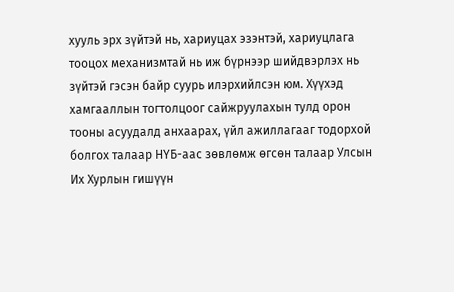хууль эрх зүйтэй нь, хариуцах эзэнтэй, хариуцлага тооцох механизмтай нь иж бүрнээр шийдвэрлэх нь зүйтэй гэсэн байр суурь илэрхийлсэн юм. Хүүхэд хамгааллын тогтолцоог сайжруулахын тулд орон тооны асуудалд анхаарах, үйл ажиллагааг тодорхой болгох талаар НҮБ-аас зөвлөмж өгсөн талаар Улсын Их Хурлын гишүүн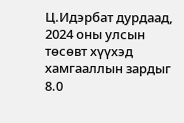Ц.Идэрбат дурдаад, 2024 оны улсын төсөвт хүүхэд хамгааллын зардыг 8.0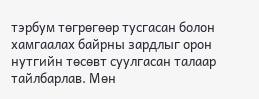тэрбум төгрөгөөр тусгасан болон хамгаалах байрны зардлыг орон нутгийн төсөвт суулгасан талаар тайлбарлав. Мөн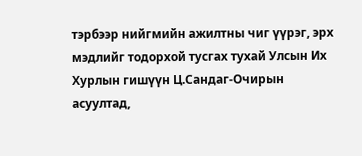тэрбээр нийгмийн ажилтны чиг үүрэг, эрх мэдлийг тодорхой тусгах тухай Улсын Их Хурлын гишүүн Ц.Сандаг-Очирын асуултад,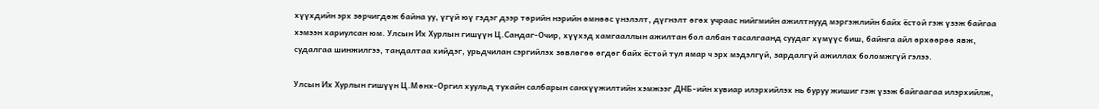хүүхдийн эрх зөрчигдөж байна уу, үгүй юү гэдэг дээр төрийн нэрийн өмнөөс үнэлэлт, дүгнэлт өгөх учраас нийгмийн ажилтнууд мэргэжлийн байх ёстой гэж үзэж байгаа хэмээн хариулсан юм. Улсын Их Хурлын гишүүн Ц.Сандаг-Очир, хүүхэд хамгааллын ажилтан бол албан тасалгаанд суудаг хүмүүс биш, байнга айл өрхөөрөө явж, судалгаа шинжилгээ, тандалтаа хийдэг, урьдчилан сэргийлэх зөвлөгөө өгдөг байх ёстой тул ямар ч эрх мэдэлгүй, зардалгүй ажиллах боломжгүй гэлээ.

Улсын Их Хурлын гишүүн Ц.Мөнх-Оргил хуульд тухайн салбарын санхүүжилтийн хэмжээг ДНБ-ийн хувиар илэрхийлэх нь буруу жишиг гэж үзэж байгаагаа илэрхийлж,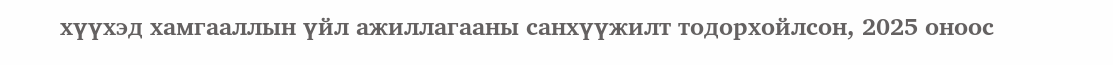хүүхэд хамгааллын үйл ажиллагааны санхүүжилт тодорхойлсон, 2025 оноос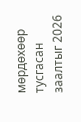мөрдөхөөр тусгасан заалтыг 2026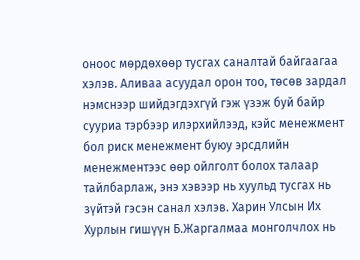оноос мөрдөхөөр тусгах саналтай байгаагаа хэлэв. Аливаа асуудал орон тоо, төсөв зардал нэмснээр шийдэгдэхгүй гэж үзэж буй байр сууриа тэрбээр илэрхийлээд, кэйс менежмент бол риск менежмент буюу эрсдлийн менежментээс өөр ойлголт болох талаар тайлбарлаж, энэ хэвээр нь хуульд тусгах нь зүйтэй гэсэн санал хэлэв. Харин Улсын Их Хурлын гишүүн Б.Жаргалмаа монголчлох нь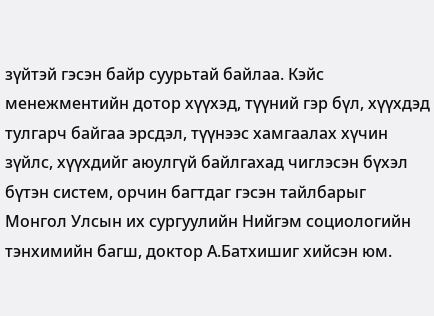зүйтэй гэсэн байр суурьтай байлаа. Кэйс менежментийн дотор хүүхэд, түүний гэр бүл, хүүхдэд тулгарч байгаа эрсдэл, түүнээс хамгаалах хүчин зүйлс, хүүхдийг аюулгүй байлгахад чиглэсэн бүхэл бүтэн систем, орчин багтдаг гэсэн тайлбарыг Монгол Улсын их сургуулийн Нийгэм социологийн тэнхимийн багш, доктор А.Батхишиг хийсэн юм.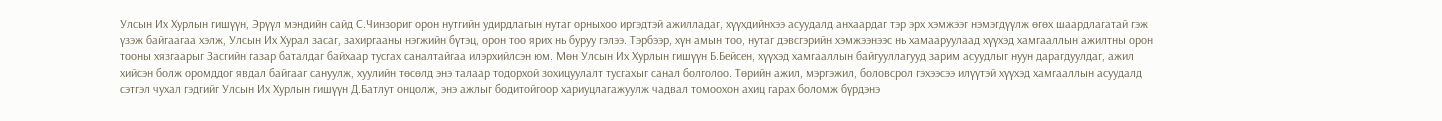Улсын Их Хурлын гишүүн, Эрүүл мэндийн сайд С.Чинзориг орон нутгийн удирдлагын нутаг орныхоо иргэдтэй ажилладаг, хүүхдийнхээ асуудалд анхаардаг тэр эрх хэмжээг нэмэгдүүлж өгөх шаардлагатай гэж үзэж байгаагаа хэлж, Улсын Их Хурал засаг, захиргааны нэгжийн бүтэц, орон тоо ярих нь буруу гэлээ. Тэрбээр, хүн амын тоо, нутаг дэвсгэрийн хэмжээнээс нь хамааруулаад хүүхэд хамгааллын ажилтны орон тооны хязгаарыг Засгийн газар баталдаг байхаар тусгах саналтайгаа илэрхийлсэн юм. Мөн Улсын Их Хурлын гишүүн Б.Бейсен, хүүхэд хамгааллын байгууллагууд зарим асуудлыг нуун дарагдуулдаг, ажил хийсэн болж оромддог явдал байгааг сануулж, хуулийн төсөлд энэ талаар тодорхой зохицуулалт тусгахыг санал болголоо. Төрийн ажил, мэргэжил, боловсрол гэхээсээ илүүтэй хүүхэд хамгааллын асуудалд сэтгэл чухал гэдгийг Улсын Их Хурлын гишүүн Д.Батлут онцолж, энэ ажлыг бодитойгоор хариуцлагажуулж чадвал томоохон ахиц гарах боломж бүрдэнэ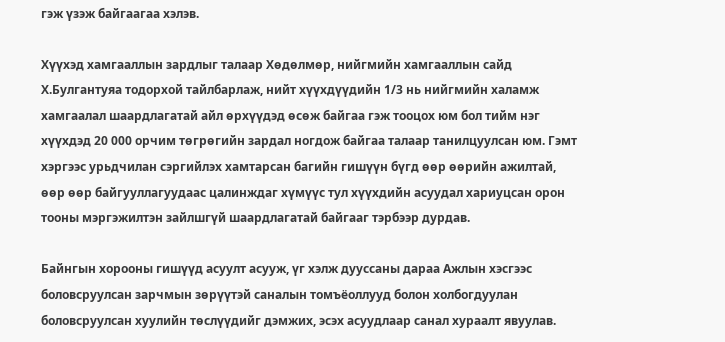гэж үзэж байгаагаа хэлэв.

Хүүхэд хамгааллын зардлыг талаар Хөдөлмөр, нийгмийн хамгааллын сайд Х.Булгантуяа тодорхой тайлбарлаж, нийт хүүхдүүдийн 1/3 нь нийгмийн халамж хамгаалал шаардлагатай айл өрхүүдэд өсөж байгаа гэж тооцох юм бол тийм нэг хүүхдэд 20 000 орчим төгрөгийн зардал ногдож байгаа талаар танилцуулсан юм. Гэмт хэргээс урьдчилан сэргийлэх хамтарсан багийн гишүүн бүгд өөр өөрийн ажилтай, өөр өөр байгууллагуудаас цалинждаг хүмүүс тул хүүхдийн асуудал хариуцсан орон тооны мэргэжилтэн зайлшгүй шаардлагатай байгааг тэрбээр дурдав.

Байнгын хорооны гишүүд асуулт асууж, үг хэлж дууссаны дараа Ажлын хэсгээс боловсруулсан зарчмын зөрүүтэй саналын томъёоллууд болон холбогдуулан боловсруулсан хуулийн төслүүдийг дэмжих, эсэх асуудлаар санал хураалт явуулав.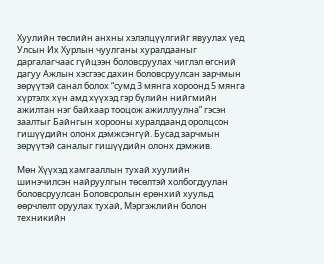Хуулийн төслийн анхны хэлэлцүүлгийг явуулах үед Улсын Их Хурлын чуулганы хуралдааныг даргалагчаас гүйцээн боловсруулах чиглэл өгсний дагуу Ажлын хэсгээс дахин боловсруулсан зарчмын зөрүүтэй санал болох “сумд 3 мянга хороонд 5 мянга хүртэлх хүн амд хүүхэд гэр бүлийн нийгмийн ажилтан нэг байхаар тооцож ажиллуулна” гэсэн заалтыг Байнгын хорооны хуралдаанд оролцсон гишүүдийн олонх дэмжсэнгүй. Бусад зарчмын зөрүүтэй саналыг гишүүдийн олонх дэмжив.

Мөн Хүүхэд хамгааллын тухай хуулийн  шинэчилсэн найруулгын төсөлтэй холбогдуулан боловсруулсан Боловсролын ерөнхий хуульд өөрчлөлт оруулах тухай, Мэргэжлийн болон техникийн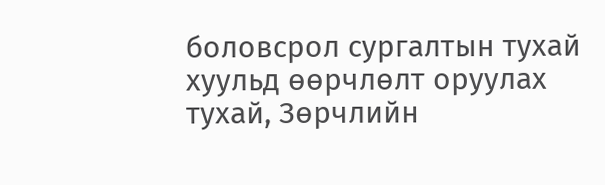боловсрол сургалтын тухай хуульд өөрчлөлт оруулах тухай, Зөрчлийн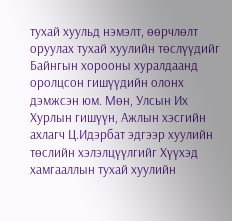тухай хуульд нэмэлт, өөрчлөлт оруулах тухай хуулийн төслүүдийг Байнгын хорооны хуралдаанд оролцсон гишүүдийн олонх дэмжсэн юм. Мөн, Улсын Их Хурлын гишүүн, Ажлын хэсгийн ахлагч Ц.Идэрбат эдгээр хуулийн төслийн хэлэлцүүлгийг Хүүхэд хамгааллын тухай хуулийн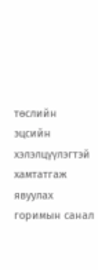төслийн эцсийн хэлэлцүүлэгтэй хамтатгаж явуулах горимын санал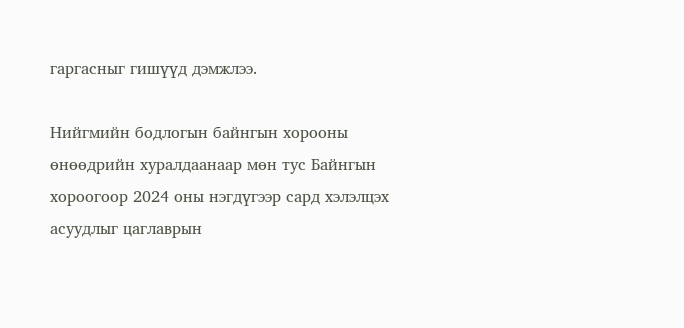гаргасныг гишүүд дэмжлээ.

Нийгмийн бодлогын байнгын хорооны өнөөдрийн хуралдаанаар мөн тус Байнгын хороогоор 2024 оны нэгдүгээр сард хэлэлцэх асуудлыг цаглаврын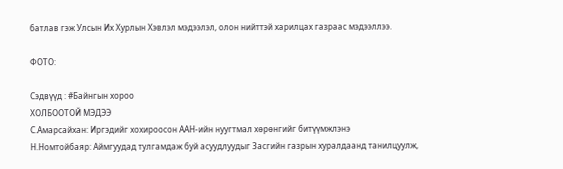батлав гэж Улсын Их Хурлын Хэвлэл мэдээлэл, олон нийттэй харилцах газраас мэдээллээ.

ФОТО:

Сэдвүүд : #Байнгын хороо
ХОЛБООТОЙ МЭДЭЭ
С.Амарсайхан: Иргэдийг хохироосон ААН-ийн нуугтмал хөрөнгийг битүүмжлэнэ
Н.Номтойбаяр: Аймгуудад тулгамдаж буй асуудлуудыг Засгийн газрын хуралдаанд танилцуулж,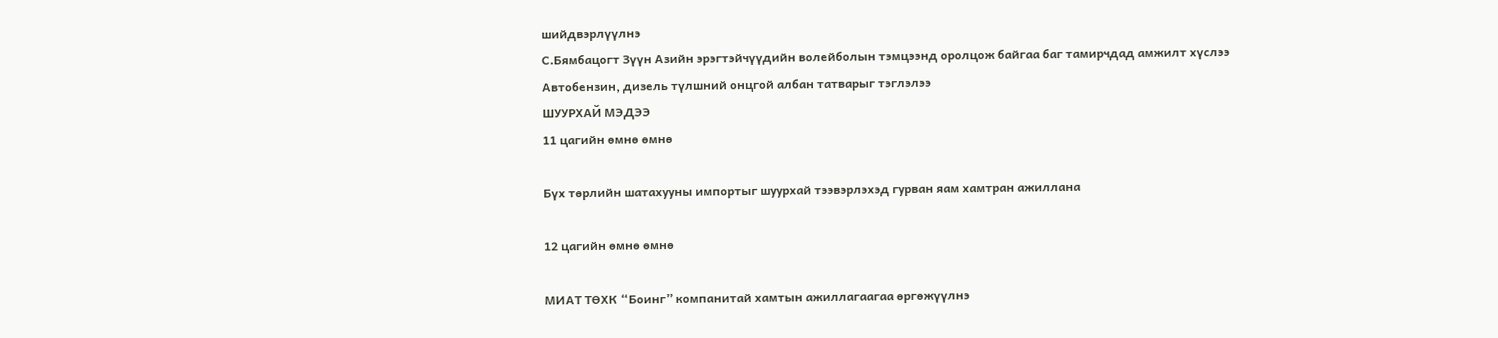шийдвэрлүүлнэ
С.Бямбацогт Зүүн Азийн эрэгтэйчүүдийн волейболын тэмцээнд оролцож байгаа баг тамирчдад амжилт хүслээ
Автобензин, дизель түлшний онцгой албан татварыг тэглэлээ
ШУУРХАЙ МЭДЭЭ
11 цагийн өмнө өмнө

Бүх төрлийн шатахууны импортыг шуурхай тээвэрлэхэд гурван яам хамтран ажиллана

12 цагийн өмнө өмнө

МИАТ ТӨХК “Боинг” компанитай хамтын ажиллагаагаа өргөжүүлнэ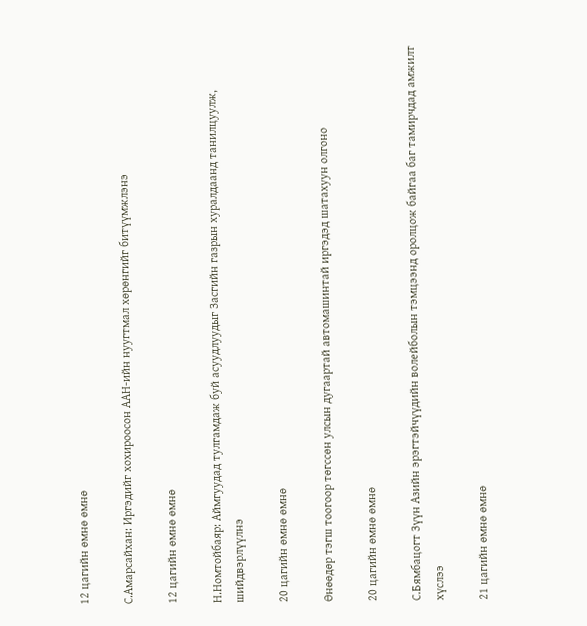12 цагийн өмнө өмнө

С.Амарсайхан: Иргэдийг хохироосон ААН-ийн нуугтмал хөрөнгийг битүүмжлэнэ

12 цагийн өмнө өмнө

Н.Номтойбаяр: Аймгуудад тулгамдаж буй асуудлуудыг Засгийн газрын хуралдаанд танилцуулж, шийдвэрлүүлнэ

20 цагийн өмнө өмнө

Өнөөдөр тэгш тоогоор төгссөн улсын дугаартай автомашинтай иргэдэд шатахуун олгоно

20 цагийн өмнө өмнө

С.Бямбацогт Зүүн Азийн эрэгтэйчүүдийн волейболын тэмцээнд оролцож байгаа баг тамирчдад амжилт хүслээ

21 цагийн өмнө өмнө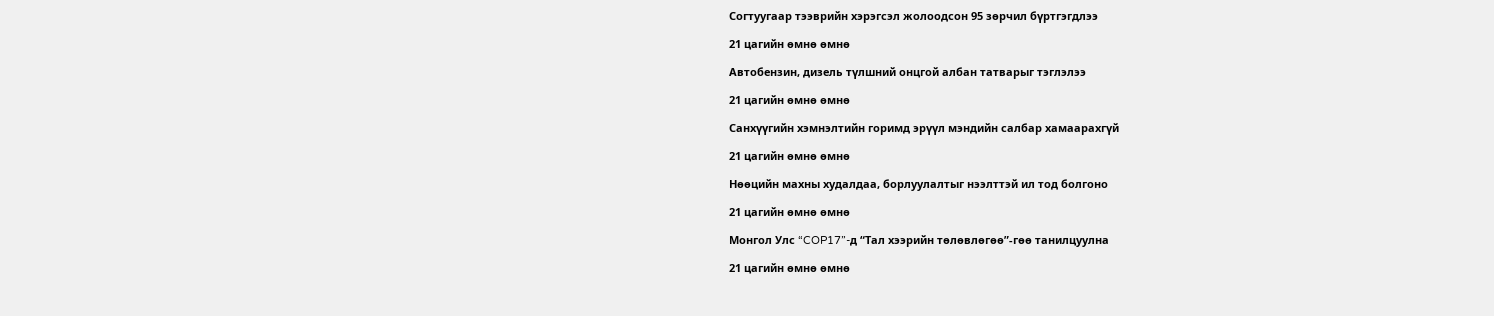Согтуугаар тээврийн хэрэгсэл жолоодсон 95 зөрчил бүртгэгдлээ

21 цагийн өмнө өмнө

Автобензин, дизель түлшний онцгой албан татварыг тэглэлээ

21 цагийн өмнө өмнө

Санхүүгийн хэмнэлтийн горимд эрүүл мэндийн салбар хамаарахгүй

21 цагийн өмнө өмнө

Нөөцийн махны худалдаа, борлуулалтыг нээлттэй ил тод болгоно

21 цагийн өмнө өмнө

Монгол Улс “COP17”-д “Тал хээрийн төлөвлөгөө”-гөө танилцуулна

21 цагийн өмнө өмнө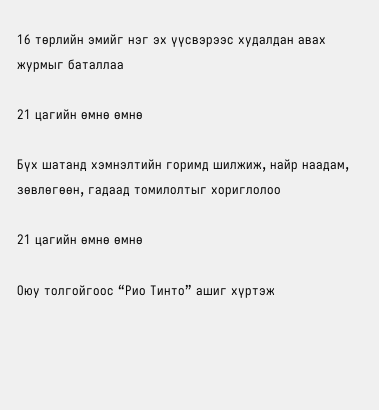16 төрлийн эмийг нэг эх үүсвэрээс худалдан авах журмыг баталлаа

21 цагийн өмнө өмнө

Бүх шатанд хэмнэлтийн горимд шилжиж, найр наадам, зөвлөгөөн, гадаад томилолтыг хориглолоо

21 цагийн өмнө өмнө

Оюу толгойгоос “Рио Тинто” ашиг хүртэж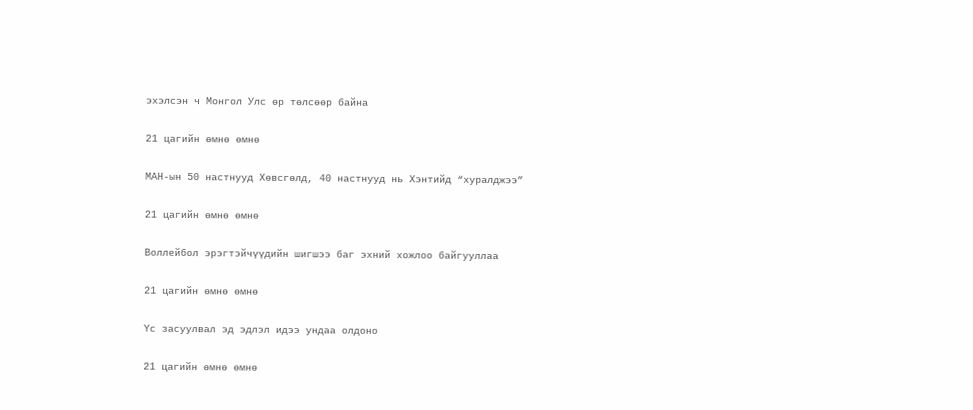эхэлсэн ч Монгол Улс өр төлсөөр байна

21 цагийн өмнө өмнө

МАН-ын 50 настнууд Хөвсгөлд, 40 настнууд нь Хэнтийд “хуралджээ”

21 цагийн өмнө өмнө

Воллейбол эрэгтэйчүүдийн шигшээ баг эхний хожлоо байгууллаа

21 цагийн өмнө өмнө

Үс засуулвал эд эдлэл идээ ундаа олдоно

21 цагийн өмнө өмнө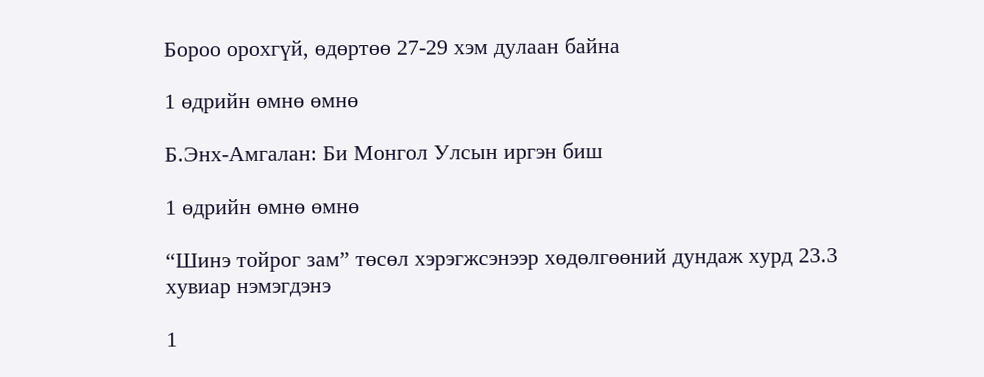Бороо орохгүй, өдөртөө 27-29 хэм дулаан байна

1 өдрийн өмнө өмнө

Б.Энх-Амгалан: Би Монгол Улсын иргэн биш

1 өдрийн өмнө өмнө

“Шинэ тойрог зам” төсөл хэрэгжсэнээр хөдөлгөөний дундаж хурд 23.3 хувиар нэмэгдэнэ

1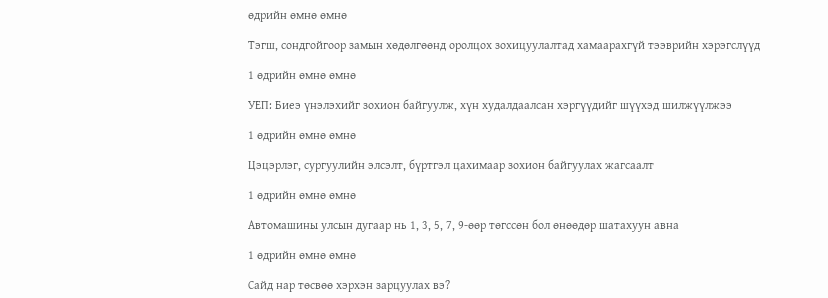өдрийн өмнө өмнө

Тэгш, сондгойгоор замын хөдөлгөөнд оролцох зохицуулалтад хамаарахгүй тээврийн хэрэгслүүд

1 өдрийн өмнө өмнө

УЕП: Биеэ үнэлэхийг зохион байгуулж, хүн худалдаалсан хэргүүдийг шүүхэд шилжүүлжээ

1 өдрийн өмнө өмнө

Цэцэрлэг, сургуулийн элсэлт, бүртгэл цахимаар зохион байгуулах жагсаалт

1 өдрийн өмнө өмнө

Автомашины улсын дугаар нь 1, 3, 5, 7, 9-өөр төгссөн бол өнөөдөр шатахуун авна

1 өдрийн өмнө өмнө

Сайд нар төсвөө хэрхэн зарцуулах вэ?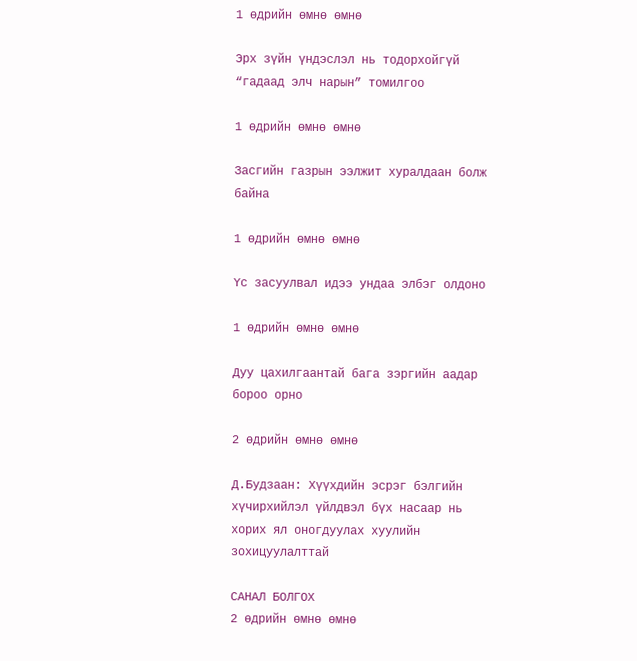1 өдрийн өмнө өмнө

Эрх зүйн үндэслэл нь тодорхойгүй “гадаад элч нарын” томилгоо

1 өдрийн өмнө өмнө

Засгийн газрын ээлжит хуралдаан болж байна

1 өдрийн өмнө өмнө

Үс засуулвал идээ ундаа элбэг олдоно

1 өдрийн өмнө өмнө

Дуу цахилгаантай бага зэргийн аадар бороо орно

2 өдрийн өмнө өмнө

Д.Будзаан: Хүүхдийн эсрэг бэлгийн хүчирхийлэл үйлдвэл бүх насаар нь хорих ял оногдуулах хуулийн зохицуулалттай

САНАЛ БОЛГОХ
2 өдрийн өмнө өмнө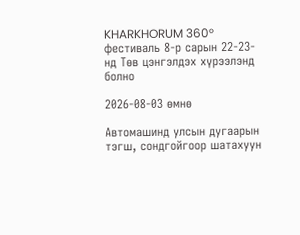KHARKHORUM 360° фестиваль 8-р сарын 22-23-нд Төв цэнгэлдэх хүрээлэнд болно

2026-08-03 өмнө

Автомашинд улсын дугаарын тэгш, сондгойгоор шатахуун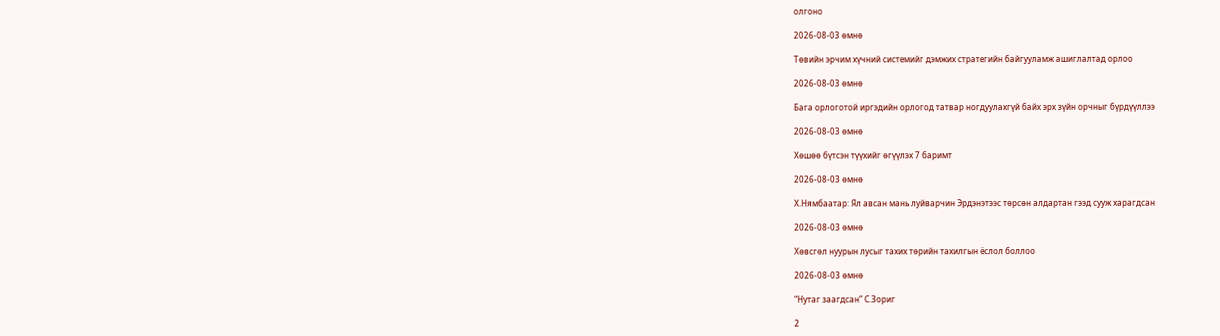олгоно

2026-08-03 өмнө

Төвийн эрчим хүчний системийг дэмжих стратегийн байгууламж ашиглалтад орлоо

2026-08-03 өмнө

Бага орлоготой иргэдийн орлогод татвар ногдуулахгүй байх эрх зүйн орчныг бүрдүүллээ

2026-08-03 өмнө

Хөшөө бүтсэн түүхийг өгүүлэх 7 баримт

2026-08-03 өмнө

Х.Нямбаатар: Ял авсан мань луйварчин Эрдэнэтээс төрсөн алдартан гээд сууж харагдсан

2026-08-03 өмнө

Хөвсгөл нуурын лусыг тахих төрийн тахилгын ёслол боллоо

2026-08-03 өмнө

“Нутаг заагдсан” С.Зориг

2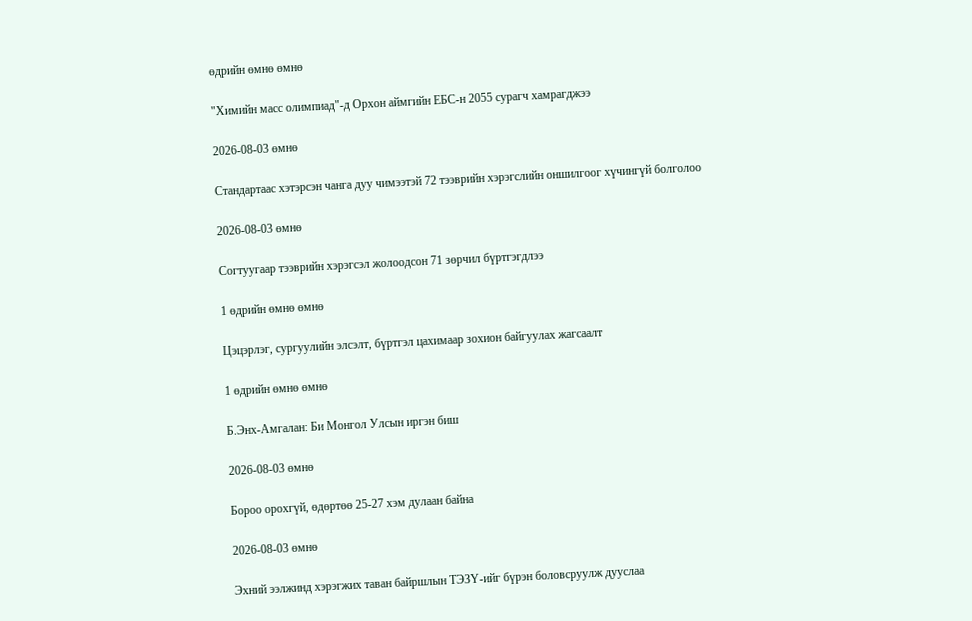өдрийн өмнө өмнө

"Химийн масс олимпиад"-д Орхон аймгийн ЕБС-н 2055 сурагч хамрагджээ

2026-08-03 өмнө

Стандартаас хэтэрсэн чанга дуу чимээтэй 72 тээврийн хэрэгслийн оншилгоог хүчингүй болголоо

2026-08-03 өмнө

Согтуугаар тээврийн хэрэгсэл жолоодсон 71 зөрчил бүртгэгдлээ

1 өдрийн өмнө өмнө

Цэцэрлэг, сургуулийн элсэлт, бүртгэл цахимаар зохион байгуулах жагсаалт

1 өдрийн өмнө өмнө

Б.Энх-Амгалан: Би Монгол Улсын иргэн биш

2026-08-03 өмнө

Бороо орохгүй, өдөртөө 25-27 хэм дулаан байна

2026-08-03 өмнө

Эхний ээлжинд хэрэгжих таван байршлын ТЭЗҮ-ийг бүрэн боловсруулж дууслаа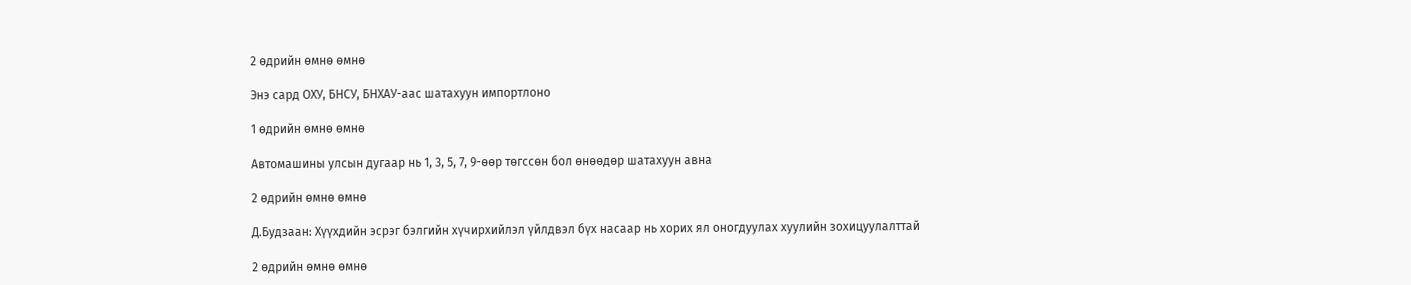2 өдрийн өмнө өмнө

Энэ сард ОХУ, БНСУ, БНХАУ-аас шатахуун импортлоно

1 өдрийн өмнө өмнө

Автомашины улсын дугаар нь 1, 3, 5, 7, 9-өөр төгссөн бол өнөөдөр шатахуун авна

2 өдрийн өмнө өмнө

Д.Будзаан: Хүүхдийн эсрэг бэлгийн хүчирхийлэл үйлдвэл бүх насаар нь хорих ял оногдуулах хуулийн зохицуулалттай

2 өдрийн өмнө өмнө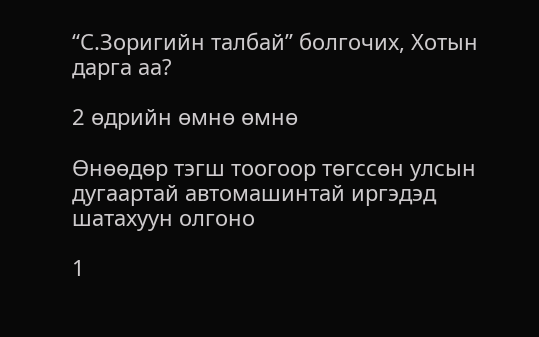“С.Зоригийн талбай” болгочих, Хотын дарга аа?

2 өдрийн өмнө өмнө

Өнөөдөр тэгш тоогоор төгссөн улсын дугаартай автомашинтай иргэдэд шатахуун олгоно

1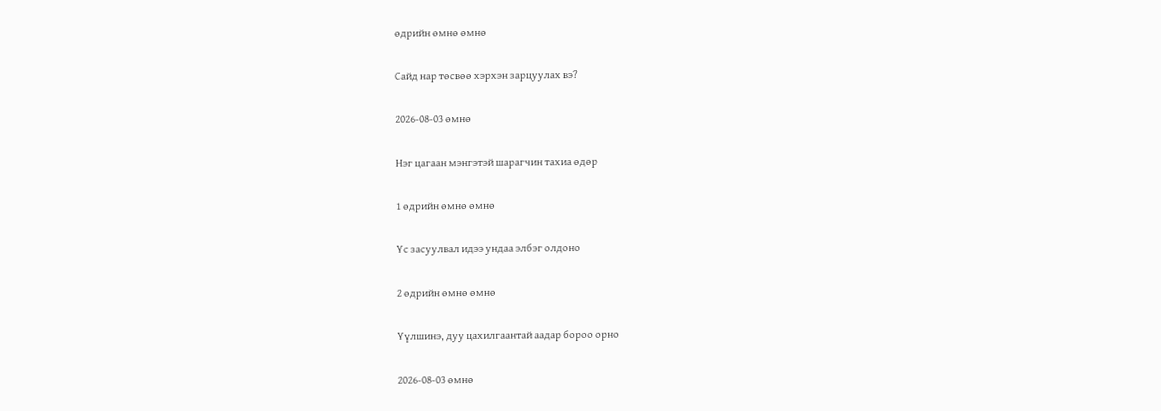өдрийн өмнө өмнө

Сайд нар төсвөө хэрхэн зарцуулах вэ?

2026-08-03 өмнө

Нэг цагаан мэнгэтэй шарагчин тахиа өдөр

1 өдрийн өмнө өмнө

Үс засуулвал идээ ундаа элбэг олдоно

2 өдрийн өмнө өмнө

Үүлшинэ, дуу цахилгаантай аадар бороо орно

2026-08-03 өмнө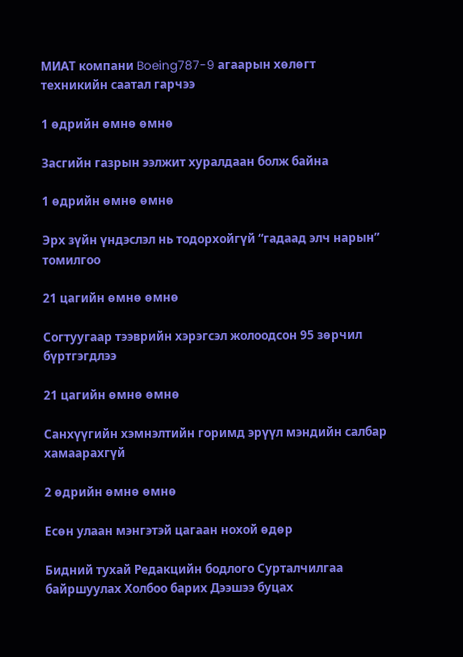МИАТ компани Boeing787-9 агаарын хөлөгт техникийн саатал гарчээ

1 өдрийн өмнө өмнө

Засгийн газрын ээлжит хуралдаан болж байна

1 өдрийн өмнө өмнө

Эрх зүйн үндэслэл нь тодорхойгүй “гадаад элч нарын” томилгоо

21 цагийн өмнө өмнө

Согтуугаар тээврийн хэрэгсэл жолоодсон 95 зөрчил бүртгэгдлээ

21 цагийн өмнө өмнө

Санхүүгийн хэмнэлтийн горимд эрүүл мэндийн салбар хамаарахгүй

2 өдрийн өмнө өмнө

Есөн улаан мэнгэтэй цагаан нохой өдөр

Бидний тухай Редакцийн бодлого Сурталчилгаа байршуулах Холбоо барих Дээшээ буцах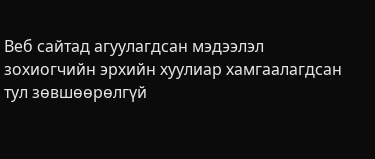Веб сайтад агуулагдсан мэдээлэл зохиогчийн эрхийн хуулиар хамгаалагдсан тул зөвшөөрөлгүй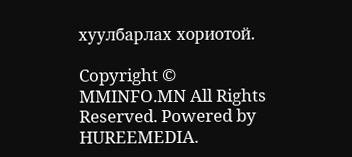хуулбарлах хориотой.

Copyright © MMINFO.MN All Rights Reserved. Powered by HUREEMEDIA.